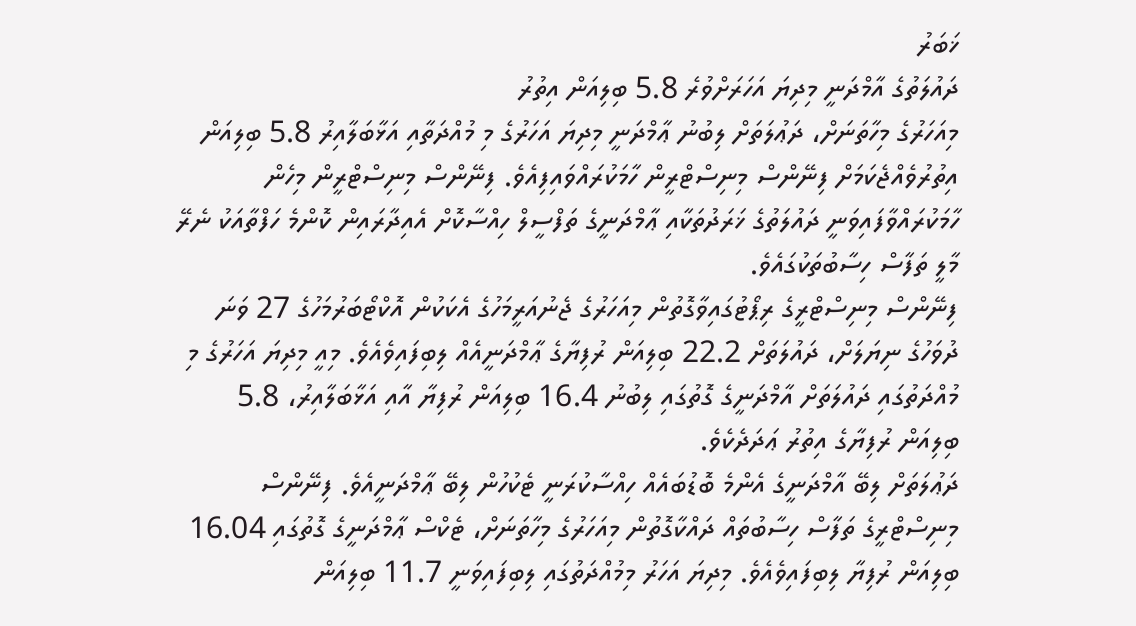ޚަބަރު
ދައުލަތުގެ އާމްދަނީ މިދިޔަ އަހަރަށްވުރެ 5.8 ބިލިއަން އިތުރު
މިއަހަރުގެ މިހާތަނަށް، ދަޢުލަތަށް ލިބުނު ޢާމްދަނީ މިދިޔަ އަހަރުގެ މި މުއްދަތާއި އަޅާބަލާއިރު 5.8 ބިލިއަން އިތުރުވެއްޖެކަމަށް ފިނޭންސް މިނިސްޓްރީން ހާމަކުރައްވައިފިއެވެ. ފިނޭންސް މިނިސްޓްރީން މިހެން ހާމަކުރައްވާފައިވަނީ ދައުލަތުގެ ޚަރަދުތަކާއި ޢާމްދަނީގެ ތަފްސީލް ހިއްސާކޮށް އެއިދާރައިން ކޮންމެ ހަފްތާއަކު ނެރޭ މާލީ ތަފާސް ހިސާބުތަކުގައެވެ.
ފިނޭންސް މިނިސްޓްރީގެ ރިޕޯޓުގައިވާގޮތުން މިއަހަރުގެ ޖެނުއަރީމަހުގެ އެކަކުން އޮކްޓޯބަރުމަހުގެ 27 ވަނަ ދުވަހުގެ ނިޔަލަށް، ދައުލަތަށް 22.2 ބިލިއަން ރުފިޔާގެ ޢާމްދަނީއެއް ލިބިފައިވެއެވެ. މިއީ މިދިޔަ އަހަރުގެ މި މުއްދަތުގައި ދައުލަތަށް އާމްދަނީގެ ގޮތުގައި ލިބުނު 16.4 ބިލިއަން ރުފިޔާ އާއި އަޅާބަލާއިރު، 5.8 ބިލިއަން ރުފިޔާގެ އިތުރު ޢަދަދެކެވެ.
ދަޢުލަތަށް ލިބޭ އާމްދަނީގެ އެންމެ ބޮޑުބައެއް ހިއްސާކުރަނީ ޓެކުހުން ލިބޭ ޢާމްދަނީއެވެ. ފިނޭންސް މިނިސްޓްރީގެ ތަފާސް ހިސާބުތައް ދައްކާގޮތުން މިއަހަރުގެ މިހާތަނަށް، ޓެކްސް ޢާމްދަނީގެ ގޮތުގައި 16.04 ބިލިއަން ރުފިޔާ ލިބިފައިވެއެވެ. މިދިޔަ އަހަރު މިމުއްދަތުގައި ލިބިފައިވަނީ 11.7 ބިލިއަން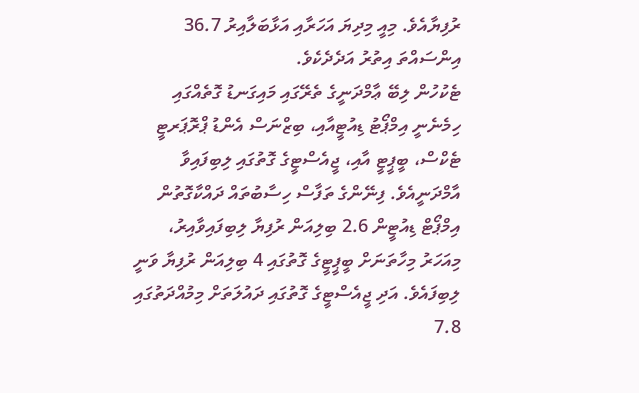ރުފިޔާއެވެ. މިއީ މިދިޔަ އަހަރާއި އަޅާބަލާއިރު 36.7 އިންސައްތަ އިތުރު އަދެދެކެވެ.
ޓެކުހުން ލިބޭ ޢާމްދަނީގެ ތެރޭގައި މައިގަނޑު ގޮތެއްގައި ހިމެނެނީ އިމްޕޯޓު ޑިއުޓީއާއި، ބިޒްނަސް އެންޑު ޕްރޮޕަރޓީ ޓެކްސް، ބީޕީޓީ އާއި، ޖީއެސްޓީގެ ގޮތުގައި ލިބިފައިވާ އާމްދަނީއެވެ. ފިނޭންގެ ތަފާސް ހިސާބުތައް ދައްކާގޮތުން އިމްޕޯޓް ޑިއުޓީން 2.6 ބިލިއަން ރުފިޔާ ލިބިފައިވާއިރު، މިއަހަރު މިހާތަނަށް ބީޕީޓީގެ ގޮތުގައި 4 ބިލިއަން ރުފިޔާ ވަނީ ލިބިފައެވެ. އަދި ޖީއެސްޓީގެ ގޮތުގައި ދައުލަތަށް މިމުއްދަތުގައި 7.8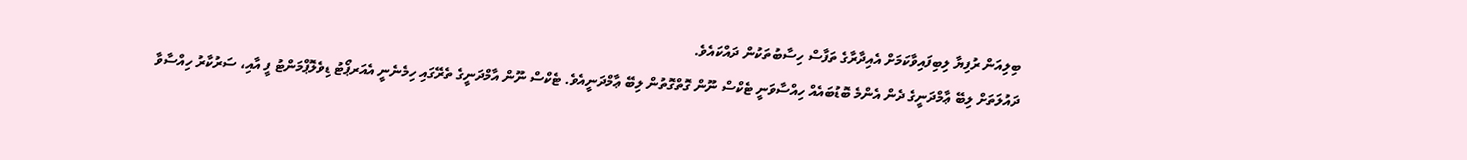ބިލިއަން ރުފިޔާ ލިބިފައިވާކަމަށް އެއިދާރާގެ ތަފާސް ހިސާބުތަކުން ދައްކައެވެ.
ދައުލަތަށް ލިބޭ ޢާމްދަނީގެ ދެން އެންމެ ބޮޑުބައެއް ހިއްސާވަނީ ޓެކްސް ނޫން ގޮތްގޮތުން ލިބޭ ޢާމްދަނީއެވެ. ޓެކްސް ނޫން އާމްދަނީގެ ތެރޭގައި ހިމެނެނީ އެއަރޕޯޓު ޑިވެލޮޕްމަންޓު ފީ އާއި، ސަރުކާރު ހިއްސާވާ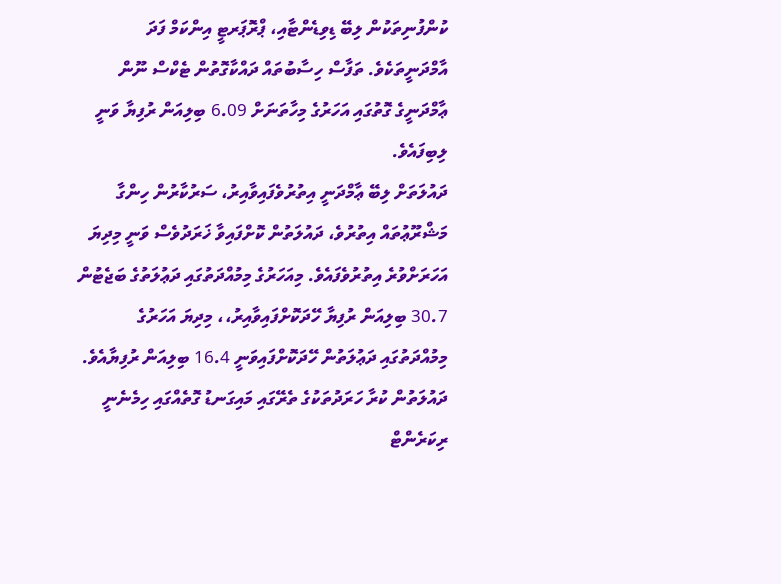ކުންފުނިތަކުން ލިބޭ ޑިވިޑެންޓާއި، ޕްރޮޕަރޓީ އިންކަމް ފަދަ އާމްދަނީތަކެވެ. ތަފާސް ހިސާބުތައް ދައްކާގޮތުން ޓެކްސް ނޫން ޢާމްދަނީގެ ގޮތުގައި އަހަރުގެ މިހާތަނަށް 6.09 ބިލިއަން ރުފިޔާ ވަނީ ލިބިފައެވެ.
ދައުލަތަށް ލިބޭ ޢާމްދަނީ އިތުރުވެފައިވާއިރު، ސަރުކާރުން ހިންގާ މަޝްރޫޢުތައް އިތުރުވެ، ދައުލަތުން ކޮށްފައިވާ ޚަރަދުވެސް ވަނީ މިދިޔަ އަހަރަށްވުރެ އިތުރުވެފައެވެ. މިއަހަރުގެ މިމުއްދަތުގައި ދަޢުލަތުގެ ބަޖެޓުން 30.7 ބިލިއަން ރުފިޔާ ހޭދަކޮށްފައިވާއިރު،، މިދިޔަ އަހަރުގެ މިމުއްދަތުގައި ދަޢުލަތުން ހޭދަކޮށްފައިވަނީ 16.4 ބިލިއަން ރުފިޔާއެވެ.
ދައުލަތުން ކުރާ ހަރަދުތަކުގެ ތެރޭގައި މައިގަނޑު ގޮތެއްގައި ހިމެނެނީ ރިކަރެންޓް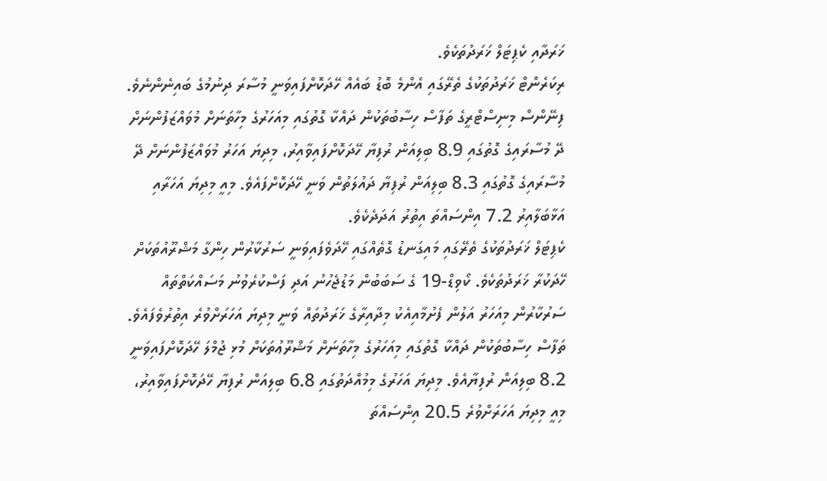ޚަރަދާއި ކެޕިޓަލް ޚަރަދުތަކެވެ.
ރިކަރެންޓް ޚަރަދުތަކުގެ ތެރޭގައި އެންމެ ބޮޑު ބައެއް ހޭދަކޮށްފައިވަނީ މުސާރަ ދިނުމުގެ ބައިނެންނެވެ. ފިނޭންސް މިނިސްޓްރީގެ ތަފާސް ހިސާބުތަކުން ދައްކާ ގޮތުގައި މިއަހަރުގެ މިހާތަނަށް މުވައްޒަފުންނަށް ދޭ މުސާރައިގެ ގޮތުގައި 8.9 ބިލިއަން ރުފިޔާ ހޭދަކޮށްފައިވާއިރު، މިދިޔަ އަހަރު މުވައްޒަފުންނަށް ދޭ މުސާރައިގެ ގޮތުގައި 8.3 ބިލިއަން ރުފިޔާ ދައުލަތުން ވަނީ ހޭދަކޮށްފައެވެ. މިއީ މިދިޔަ އަހަރާއި އަޅާބަލާއިރު 7.2 އިންސައްތަ އިތުރު އަދަދެކެވެ.
ކެޕިޓަލް ޚަރަދުތަކުގެ ތެރޭގައި މައިގަނޑު ގޮތެއްގައި ހޭދަވެފައިވަނީ ސަރުކާރުން ހިންގާ މަޝްރޫއުތަކަށް ހޭދަކުރާ ޚަރަދުތަކެވެ. ކޯވިޑް-19 ގެ ސަބަބުން މަޑުޖެހުނު އަދި ފަސްކުރެވުނު މަސައްކަތްތައް ސަރުކާރުން މިއަހަރު އަލުން ފެށުމާއިއެކު މިދާއިރާގެ ޚަރަދުތައް ވަނީ މިދިޔަ އަހަރަށްވުރެ އިތުރުވެފައެވެ. ތަފާސް ހިސާބުތަކުން ދައްކާ ގޮތުގައި މިއަހަރުގެ މިހާތަނަށް މަޝްރޫޢުތަކަށް މުޅި ޖުމްލަ ހޭދަކޮށްފައިވަނީ 8.2 ބިލިއަން ރުފިޔާއެވެ. މިދިޔަ އަހަރުގެ މިމުއްދަތުގައި 6.8 ބިލިއަން ރުފިޔާ ހޭދަކޮށްފައިވާއިރު، މިއީ މިދިޔަ އަހަރަށްވުރެ 20.5 އިންސައްތަ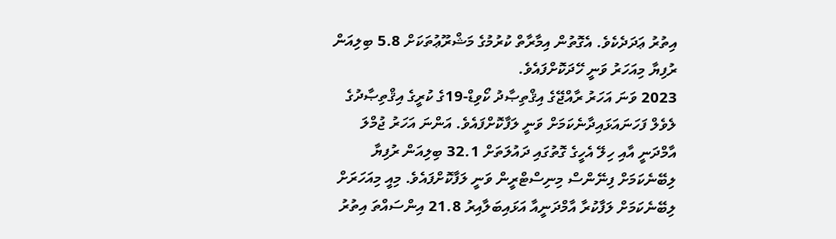އިތުރު ޢަދަދެކެވެ. އެގޮތުން އިމާރާތް ކުރުމުގެ މަޝްރޫޢުތަކަށް 5.8 ބިލިއަން ރުފިޔާ މިއަހަރު ވަނީ ހޭދަކޮށްފައެވެ.
2023 ވަނަ އަހަރު ރާއްޖޭގެ އިޤްތިޞާދު ކޯވިޑް-19ގެ ކުރީގެ އިޤްތިޞާދުގެ ލެވެލް ފަހަނައަޅައިދާނެކަމަށް ވަނީ ލަފާކޮށްފައެވެ. އަންނަ އަހަރު ޖުމްލަ އާމްދަނީ އާއި ހިލޭ އެހީގެ ގޮތުގައި ދައުލަތަށް 32.1 ބިލިއަން ރުފިޔާ ލިބޭނެކަމަށް ފިނޭންސް މިނިސްޓްރީން ވަނީ ލަފާކޮށްފައެވެ. މިއީ މިއަހަރަށް ލިބޭނެކަމަށް ލަފާކުރާ އާމްދަނީއާ އަޅައިބަލާއިރު 21.8 އިންސައްތަ އިތުރު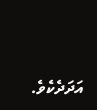އަދަދެކެވެ.